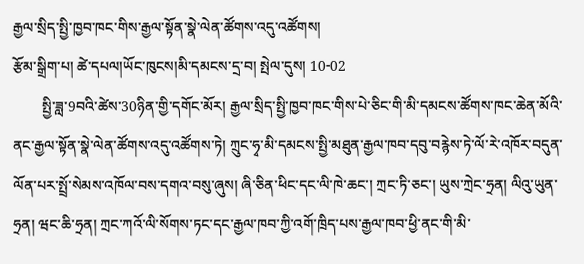རྒྱལ་སྲིད་སྤྱི་ཁྱབ་ཁང་གིས་རྒྱལ་སྟོན་སྣེ་ལེན་ཚོགས་འདུ་འཚོགས།
རྩོམ་སྒྲིག་པ། ཚེ་དཔལ།ཡོང་ཁུངས།མི་དམངས་དྲ་བ། སྤེལ་དུས། 10-02
        སྤྱི་ཟླ་9བའི་ཚེས་30ཉིན་གྱི་དགོང་མོར། རྒྱལ་སྲིད་སྤྱི་ཁྱབ་ཁང་གིས་པེ་ཅིང་གི་མི་དམངས་ཚོགས་ཁང་ཆེན་མོའི་ནང་རྒྱལ་སྟོན་སྣེ་ལེན་ཚོགས་འདུ་འཚོགས་ཏེ། ཀྲུང་ཧྭ་མི་དམངས་སྤྱི་མཐུན་རྒྱལ་ཁབ་དབུ་བརྙེས་ཏེ་ལོ་རེ་འཁོར་བདུན་ལོན་པར་སྤྲོ་སེམས་འཁོལ་བས་དགའ་བསུ་ཞུས། ཞི་ཅིན་ཕིང་དང་ལི་ཁེ་ཆང་། ཀྲང་ཏི་ཅང་། ཡུས་ཀྲེང་ཧྲན། ལིའུ་ཡུན་ཧྲན། ཝང་ཆི་ཧྲན། ཀྲང་ཀའོ་ལི་སོགས་ཏང་དང་རྒྱལ་ཁབ་ཀྱི་འགོ་ཁྲིད་པས་རྒྱལ་ཁབ་ཕྱི་ནང་གི་མི་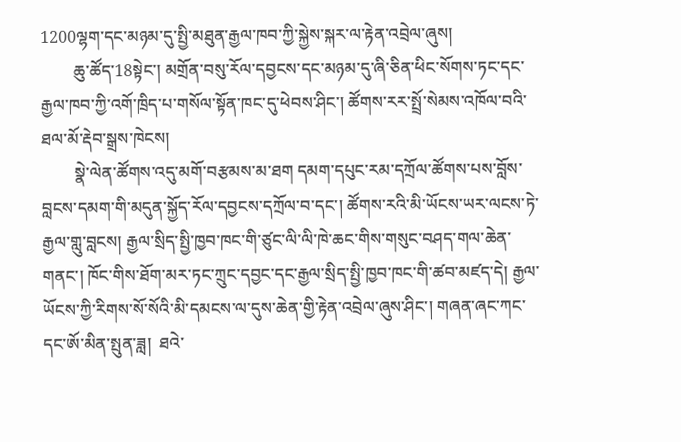1200ལྷག་དང་མཉམ་དུ་སྤྱི་མཐུན་རྒྱལ་ཁབ་ཀྱི་སྐྱེས་སྐར་ལ་རྟེན་འབྲེལ་ཞུས།
        ཆུ་ཚོད་18སྟེང་། མགྲོན་བསུ་རོལ་དབྱངས་དང་མཉམ་དུ་ཞི་ཅིན་ཕིང་སོགས་ཏང་དང་རྒྱལ་ཁབ་ཀྱི་འགོ་ཁྲིད་པ་གསོལ་སྟོན་ཁང་དུ་ཕེབས་ཤིང་། ཚོགས་རར་སྤྲོ་སེམས་འཁོལ་བའི་ཐལ་མོ་རྡེབ་སྒྲས་ཁེངས།
        སྣེ་ལེན་ཚོགས་འདུ་མགོ་བརྩམས་མ་ཐག དམག་དཔུང་རམ་དཀྲོལ་ཚོགས་པས་བློས་བླངས་དམག་གི་མདུན་སྐྱོད་རོལ་དབྱངས་དཀྲོལ་བ་དང་། ཚོགས་རའི་མི་ཡོངས་ཡར་ལངས་ཏེ་རྒྱལ་གླུ་བླངས། རྒྱལ་སྲིད་སྤྱི་ཁྱབ་ཁང་གི་ཙུང་ལི་ལི་ཁེ་ཆང་གིས་གསུང་བཤད་གལ་ཆེན་གནང་། ཁོང་གིས་ཐོག་མར་ཏང་ཀྲུང་དབྱང་དང་རྒྱལ་སྲིད་སྤྱི་ཁྱབ་ཁང་གི་ཚབ་མཛད་དེ། རྒྱལ་ཡོངས་ཀྱི་རིགས་སོ་སོའི་མི་དམངས་ལ་དུས་ཆེན་གྱི་རྟེན་འབྲེལ་ཞུས་ཤིང་། གཞན་ཞང་ཀང་དང་ཨོ་མིན་སྤུན་ཟླ།  ཐའེ་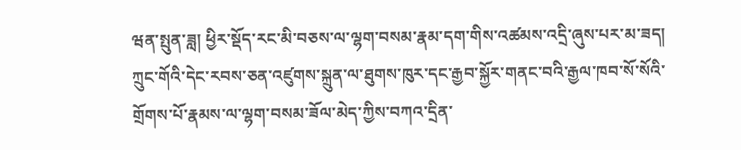ཝན་སྤུན་ཟླ། ཕྱིར་སྡོད་རང་མི་བཅས་ལ་ལྷག་བསམ་རྣམ་དག་གིས་འཚམས་འདྲི་ཞུས་པར་མ་ཟད། ཀྲུང་གོའི་དེང་རབས་ཅན་འཛུགས་སྐྲུན་ལ་ཐུགས་ཁུར་དང་རྒྱབ་སྐྱོར་གནང་བའི་རྒྱལ་ཁབ་སོ་སོའི་གྲོགས་པོ་རྣམས་ལ་ལྷག་བསམ་ཟོལ་མེད་ཀྱིས་བཀའ་དྲིན་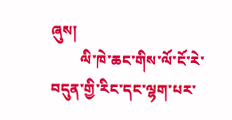ཞུས།
        ལི་ཁེ་ཆང་གིས་ལོ་ངོ་རེ་བདུན་གྱི་རིང་དང་ལྷག་པར་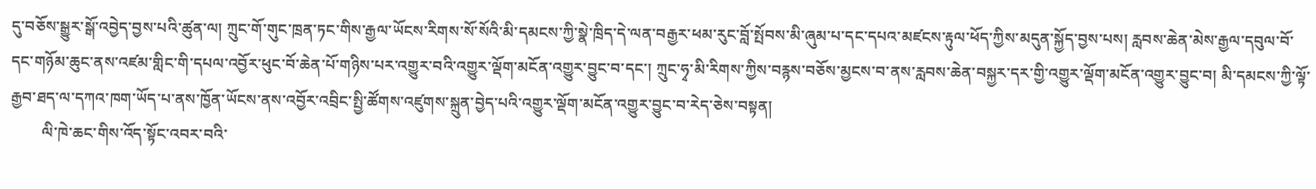དུ་བཅོས་སྒྱུར་སྒོ་འབྱེད་བྱས་པའི་ཚུན་ལ། ཀྲུང་གོ་གུང་ཁྲན་ཏང་གིས་རྒྱལ་ཡོངས་རིགས་སོ་སོའི་མི་དམངས་ཀྱི་སྣེ་ཁྲིད་དེ་ལན་བརྒྱར་ཕམ་རུང་བློ་སྤོབས་མི་ཞུམ་པ་དང་དཔའ་མཛངས་རྟུལ་ཕོད་ཀྱིས་མདུན་སྐྱོད་བྱས་པས། རླབས་ཆེན་མེས་རྒྱལ་དབུལ་བོ་དང་གཉོམ་ཆུང་ནས་འཛམ་གླིང་གི་དཔལ་འབྱོར་ཕུང་བོ་ཆེན་པོ་གཉིས་པར་འགྱུར་བའི་འགྱུར་ལྡོག་མངོན་འགྱུར་བྱུང་བ་དང་། ཀྲུང་ཧྭ་མི་རིགས་ཀྱིས་བརྙས་བཅོས་མྱངས་བ་ནས་རླབས་ཆེན་བསྐྱར་དར་གྱི་འགྱུར་ལྡོག་མངོན་འགྱུར་བྱུང་བ། མི་དམངས་ཀྱི་ལྟོ་རྒྱབ་ཐད་ལ་དཀའ་ཁག་ཡོད་པ་ནས་ཁྱོན་ཡོངས་ནས་འབྱོར་འབྲིང་སྤྱི་ཚོགས་འཛུགས་སྐྲུན་བྱེད་པའི་འགྱུར་ལྡོག་མངོན་འགྱུར་བྱུང་བ་རེད་ཅེས་བསྟན།
        ལི་ཁེ་ཆང་གིས་འོད་སྟོང་འབར་བའི་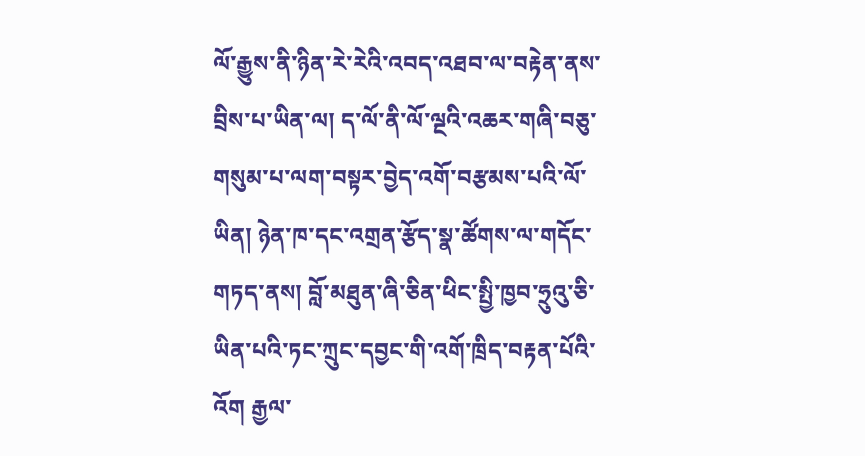ལོ་རྒྱུས་ནི་ཉིན་རེ་རེའི་འབད་འཐབ་ལ་བརྟེན་ནས་བྲིས་པ་ཡིན་ལ། ད་ལོ་ནི་ལོ་ལྔའི་འཆར་གཞི་བཅུ་གསུམ་པ་ལག་བསྟར་བྱེད་འགོ་བརྩམས་པའི་ལོ་ཡིན། ཉེན་ཁ་དང་འགྲན་རྩོད་སྣ་ཚོགས་ལ་གདོང་གཏད་ནས། བློ་མཐུན་ཞི་ཅིན་ཕིང་སྤྱི་ཁྱབ་ཧྲུའུ་ཅི་ཡིན་པའི་ཏང་ཀྲུང་དབྱང་གི་འགོ་ཁྲིད་བརྟན་པོའི་འོག རྒྱལ་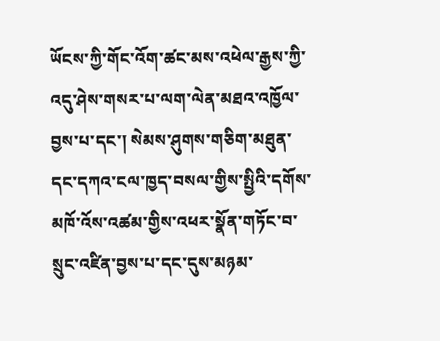ཡོངས་ཀྱི་གོང་འོག་ཚང་མས་འཕེལ་རྒྱས་ཀྱི་འདུ་ཤེས་གསར་པ་ལག་ལེན་མཐའ་འཁྱོལ་བྱས་པ་དང་། སེམས་ཤུགས་གཅིག་མཐུན་དང་དཀའ་ངལ་ཁྱད་བསལ་གྱིས་སྤྱིའི་དགོས་མཁོ་འོས་འཚམ་གྱིས་འཕར་སྣོན་གཏོང་བ་སྲུང་འཛིན་བྱས་པ་དང་དུས་མཉམ་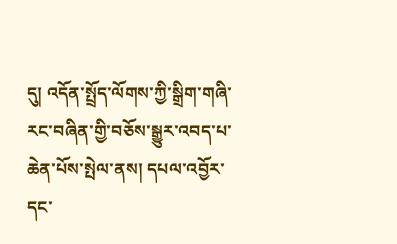དུ། འདོན་སྤྲོད་ལོགས་ཀྱི་སྒྲིག་གཞི་རང་བཞིན་གྱི་བཅོས་སྒྱུར་འབད་པ་ཆེན་པོས་སྤེལ་ནས། དཔལ་འབྱོར་དང་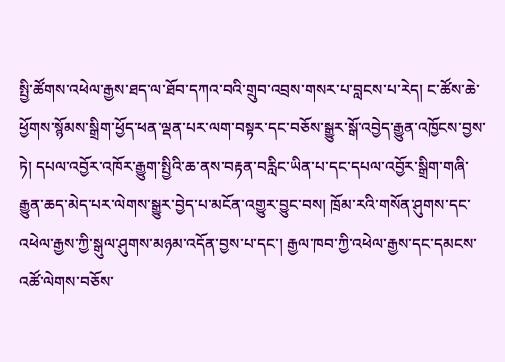སྤྱི་ཚོགས་འཕེལ་རྒྱས་ཐད་ལ་ཐོབ་དཀའ་བའི་གྲུབ་འབྲས་གསར་པ་བླངས་པ་རེད། ང་ཚོས་ཆེ་ཕྱོགས་སྙོམས་སྒྲིག་ཕྱོད་ཕན་ལྡན་པར་ལག་བསྟར་དང་བཅོས་སྒྱུར་སྒོ་འབྱེད་རྒྱུན་འཁྱོངས་བྱས་ཏེ། དཔལ་འབྱོར་འཁོར་རྒྱུག་སྤྱིའི་ཆ་ནས་བརྟན་བརླིང་ཡིན་པ་དང་དཔལ་འབྱོར་སྒྲིག་གཞི་རྒྱུན་ཆད་མེད་པར་ལེགས་སྒྱུར་བྱེད་པ་མངོན་འགྱུར་བྱུང་བས། ཁྲོམ་རའི་གསོན་ཤུགས་དང་འཕེལ་རྒྱས་ཀྱི་སྒུལ་ཤུགས་མཉམ་འདོན་བྱས་པ་དང་། རྒྱལ་ཁབ་ཀྱི་འཕེལ་རྒྱས་དང་དམངས་འཚོ་ལེགས་བཅོས་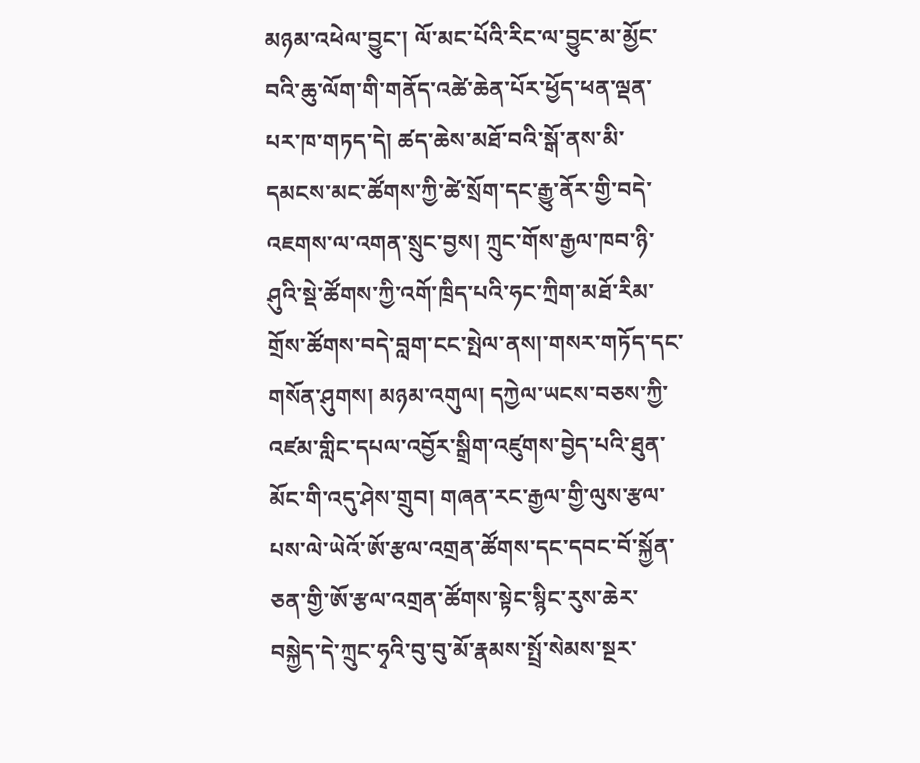མཉམ་འཕེལ་བྱུང་། ལོ་མང་པོའི་རིང་ལ་བྱུང་མ་མྱོང་བའི་ཆུ་ལོག་གི་གནོད་འཚེ་ཆེན་པོར་ཕྱོད་ཕན་ལྡན་པར་ཁ་གཏད་དེ། ཚད་ཆེས་མཐོ་བའི་སྒོ་ནས་མི་དམངས་མང་ཚོགས་ཀྱི་ཚེ་སྲོག་དང་རྒྱུ་ནོར་གྱི་བདེ་འཇགས་ལ་འགན་སྲུང་བྱས། ཀྲུང་གོས་རྒྱལ་ཁབ་ཉི་ཤུའི་སྡེ་ཚོགས་ཀྱི་འགོ་ཁྲིད་པའི་ཧང་ཀྲིག་མཐོ་རིམ་གྲོས་ཚོགས་བདེ་བླག་ངང་སྤེལ་ནས།་གསར་གཏོད་དང་གསོན་ཤུགས། མཉམ་འགུལ། དཀྱེལ་ཡངས་བཅས་ཀྱི་འཛམ་གླིང་དཔལ་འབྱོར་སྒྲིག་འཛུགས་བྱེད་པའི་ཐུན་མོང་གི་འདུ་ཤེས་གྲུབ། གཞན་རང་རྒྱལ་གྱི་ལུས་རྩལ་པས་ལེ་ཡེའོ་ཨོ་རྩལ་འགྲན་ཚོགས་དང་དབང་བོ་སྐྱོན་ཅན་གྱི་ཨོ་རྩལ་འགྲན་ཚོགས་སྟེང་སྙིང་རུས་ཆེར་བསྐྱེད་དེ་ཀྲུང་ཧྭའི་བུ་བུ་མོ་རྣམས་སྤྲོ་སེམས་སྔར་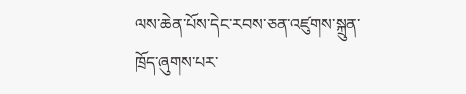ལས་ཆེན་པོས་དེང་རབས་ཅན་འཛུགས་སྐྲུན་ཁྲོད་ཞུགས་པར་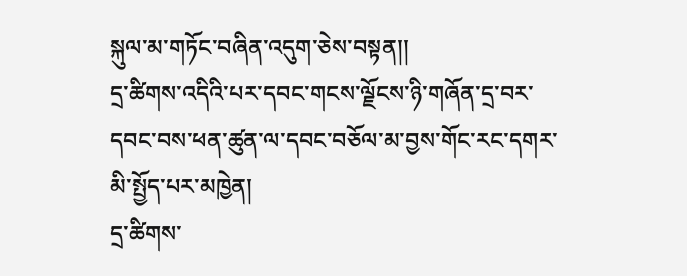སྐུལ་མ་གཏོང་བཞིན་འདུག་ཅེས་བསྟན།།
དྲ་ཚིགས་འདིའི་པར་དབང་གངས་ལྗོངས་ཉི་གཞོན་དྲ་བར་དབང་བས་ཕན་ཚུན་ལ་དབང་བཅོལ་མ་བྱས་གོང་རང་དགར་མི་སྤྱོད་པར་མཁྱེན།
དྲ་ཚིགས་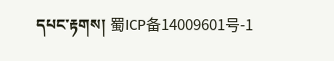དཔང་རྟགས། 蜀ICP备14009601号-1